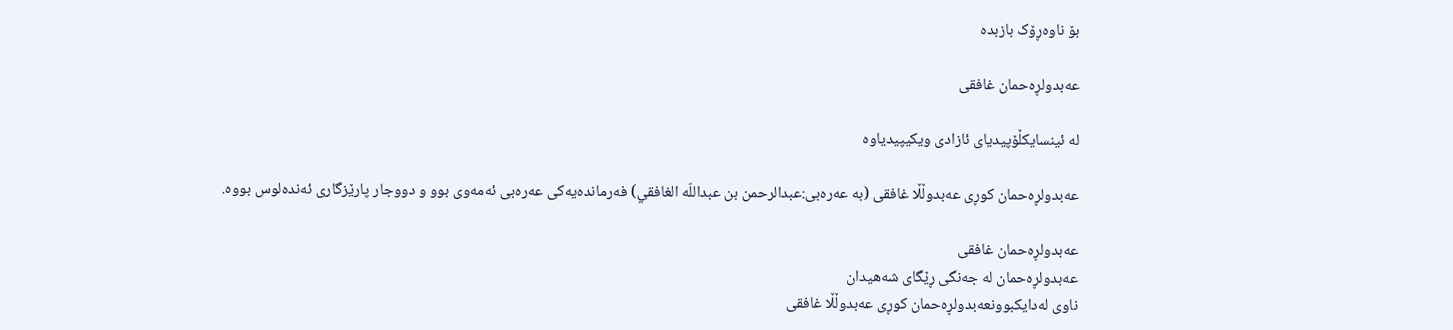بۆ ناوەڕۆک بازبدە

عەبدولڕەحمان غافقی

لە ئینسایکڵۆپیدیای ئازادی ویکیپیدیاوە

عەبدولڕەحمان کوڕی عەبدوڵڵا غافقی (بە عەرەبی:عبدالرحمن بن عبداللّه الغافقي) فەرماندەیەکی عەرەبی ئەمەوی بوو و دووجار پارێزگاری ئەندەلوس بووە.

عەبدولڕەحمان غافقی
عەبدولڕەحمان لە جەنگی ڕێگای شەهیدان
ناوی لەدایکبوونعەبدولڕەحمان کوڕی عەبدوڵڵا غافقی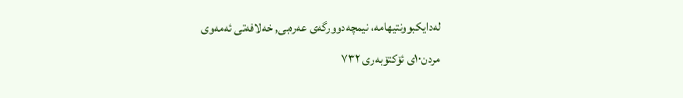لەدایکبوونتیهامە، نیمچەدوورگەی عەرەبی, خەلافەتی ئەمەوی
مردن١٠ی ئۆکتۆبەری ٧٣٢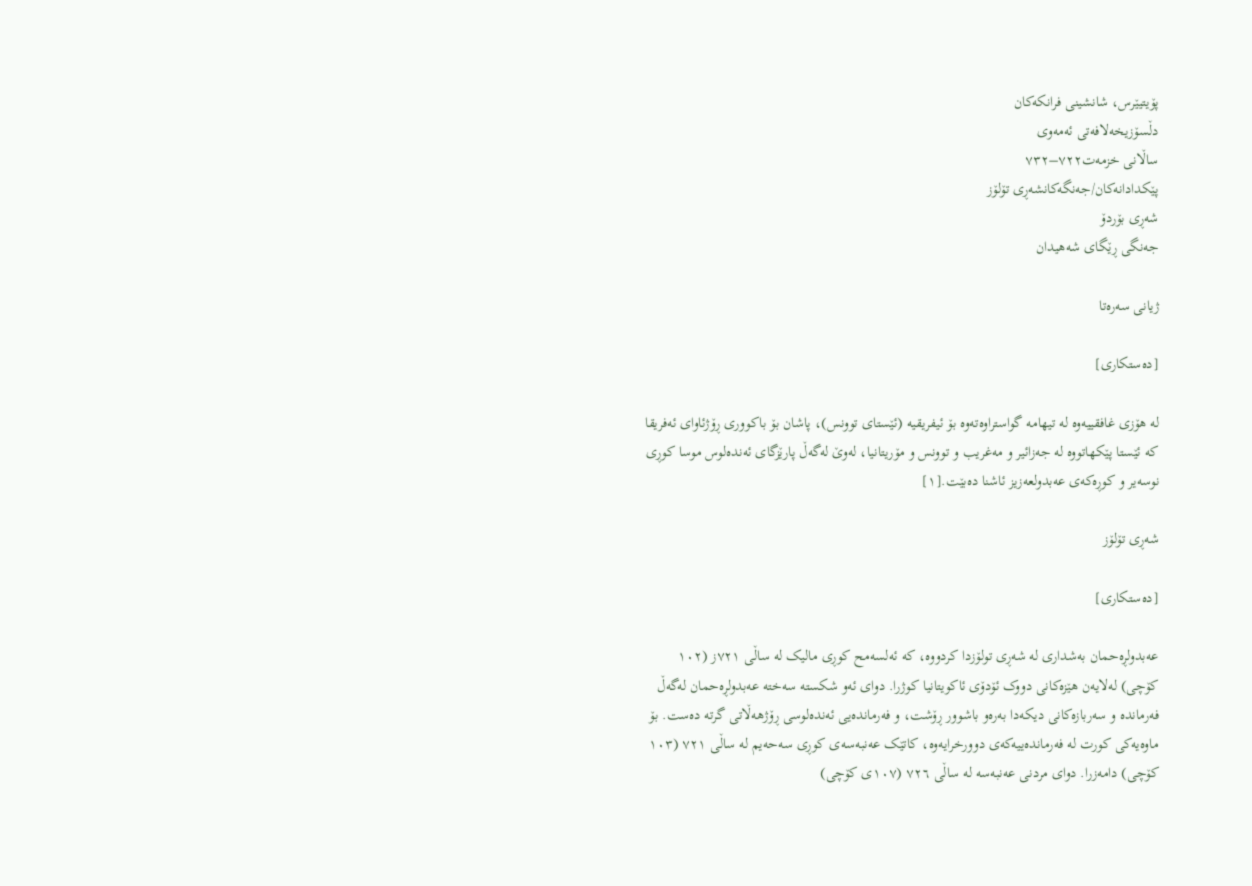پۆیتیێرس، شانشینی فرانکەکان
دڵسۆزیخەلافەتی ئەمەوی
ساڵانی خزمەت٧٢٢–٧٣٢
پێکدادانەکان/جەنگەکانشەڕی تۆلۆز
شەڕی بۆردۆ
جەنگی ڕێگای شەهیدان

ژیانی سەرەتا

[دەستکاری]

لە هۆزی غافقییەوە لە تیهامە گواستراوەتەوە بۆ ئیفریقیە (ئێستای توونس)، پاشان بۆ باکووری ڕۆژئاوای ئەفریقا کە ئێستا پێکهاتووە لە جەزائیر و مەغریب و توونس و مۆریتانیا، لەوێ لەگەڵ پارێزگای ئەندەلوس موسا کوڕی نوسەیر و کوڕەکەی عەبدولعەزیز ئاشنا دەبێت.[١]

شەڕی تۆلۆز

[دەستکاری]

عەبدولڕەحمان بەشداری لە شەڕی تولۆزدا کردووە، کە ئەلسەمح کوڕی مالیک لە ساڵی ٧٢١ز (١٠٢ کۆچی) لەلایەن هێزەکانی دووک ئۆدۆی ئاکویتانیا کوژرا. دوای ئەو شکستە سەختە عەبدولڕەحمان لەگەڵ فەرماندە و سەربازەکانی دیکەدا بەرەو باشوور ڕۆشت، و فەرماندەیی ئەندەلوسی ڕۆژهەڵاتی گرتە دەست. بۆ ماوەیەکی کورت لە فەرماندەییەکەی دوورخرایەوە، کاتێک عەنبەسەی کوڕی سەحەیم لە ساڵی ٧٢١ (١٠٣ کۆچی) دامەزرا. دوای مردنی عەنبەسە لە ساڵی ٧٢٦ (١٠٧ی کۆچی)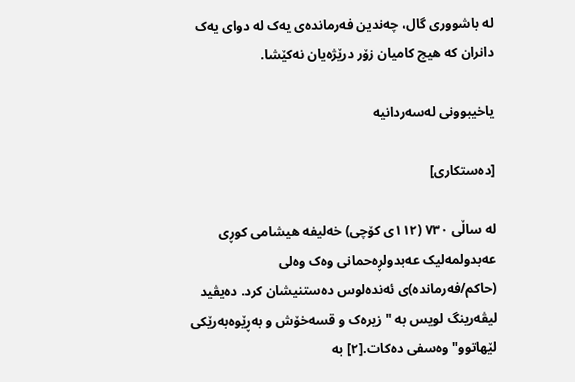لە باشووری گال، چەندین فەرماندەی یەک لە دوای یەک دانران کە هیچ کامیان زۆر درێژەیان نەکێشا.

یاخیبوونی لەسەردانیە

[دەستکاری]

لە ساڵی ٧٣٠ (١١٢ی کۆچی) خەلیفە هیشامی کوڕی عەبدولمەلیک عەبدولڕەحمانی وەک وەلی (حاکم/فەرماندە)ی ئەندەلوس دەستنیشان کرد. دەیڤید لیڤەرینگ لویس بە "زیرەک و قسەخۆش و بەڕێوەبەرێکی لێهاتوو" وەسفی دەکات.[٢] بە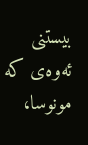بیستنی ئەوەی کە مونوسا،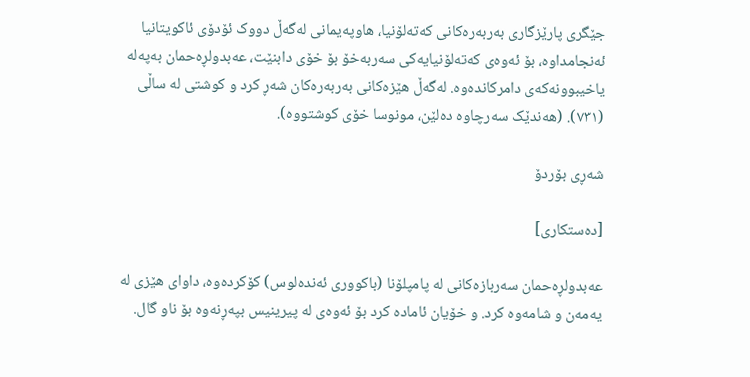جێگری پارێزگاری بەربەرەکانی کەتەلۆنیا، هاوپەیمانی لەگەڵ دووک ئۆدۆی ئاکویتانیا ئەنجامداوە، بۆ ئەوەی کەتەلۆنیایەکی سەربەخۆ بۆ خۆی دابنێت، عەبدولڕەحمان بەپەلە یاخیبوونەکەی دامرکاندەوە. لەگەڵ هێزەکانی بەربەرەکان شەڕ کرد و کوشتی لە ساڵی (٧٣١). (هەندێک سەرچاوە دەلێن، مونوسا خۆی کوشتووە).

شەڕی بۆردۆ

[دەستکاری]

عەبدولڕەحمان سەربازەکانی لە پامپلۆنا (باکووری ئەندەلوس) کۆکردەوە، داوای هێزی لە یەمەن و شامەوە کرد. و خۆیان ئامادە کرد بۆ ئەوەی لە پیرینیس بپەڕنەوە بۆ ناو گال.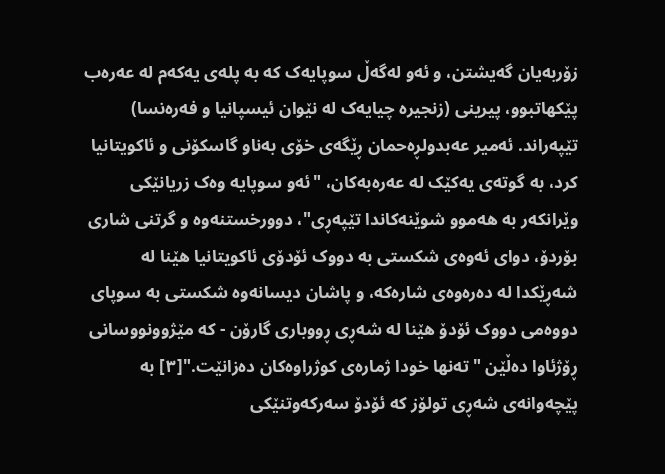زۆربەیان گەیشتن، و ئەو لەگەڵ سوپایەک کە بە پلەی یەکەم لە عەرەب پێکهاتبوو، پیرینی (زنجیرە چیایەک لە نێوان ئیسپانیا و فەرەنسا) تێپەراند. ئەمیر عەبدولڕەحمان ڕێگەی خۆی بەناو گاسکۆنی و ئاکویتانیا کرد، بە گوتەی یەکێک لە عەرەبەکان، "ئەو سوپایە وەک زریانێکی وێرانکەر بە هەموو شوێنەکاندا تێپەڕی"، دوورخستنەوە و گرتنی شاری بۆردۆ، دوای ئەوەی شکستی بە دووک ئۆدۆی ئاکویتانیا هێنا لە شەڕێکدا لە دەرەوەی شارەکە، و پاشان دیسانەوە شکستی بە سوپای دووەمی دووک ئۆدۆ هێنا لە شەڕی ڕووباری گارۆن - کە مێژوونووسانی ڕۆژئاوا دەڵێن "تەنها خودا ژمارەی کوژراوەکان دەزانێت."[٣] بە پێچەوانەی شەڕی تولۆز کە ئۆدۆ سەرکەوتنێکی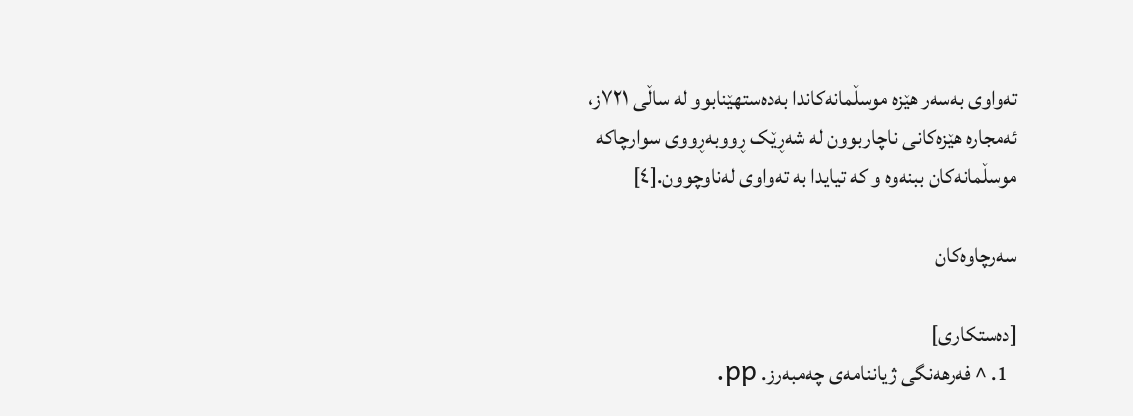تەواوی بەسەر هێزە موسڵمانەکاندا بەدەستهێنابوو لە ساڵی ٧٢١ز، ئەمجارە هێزەکانی ناچاربوون لە شەڕێک ڕووبەڕووی سوارچاکە موسڵمانەکان ببنەوە و کە تیایدا بە تەواوی لەناوچوون.[٤]

سەرچاوەکان

[دەستکاری]
  1. ^ فەرهەنگی ژیاننامەی چەمبەرز. pp.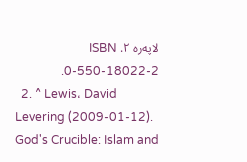لاپەرە ٢. ISBN 0-550-18022-2.
  2. ^ Lewis، David Levering (2009-01-12). God's Crucible: Islam and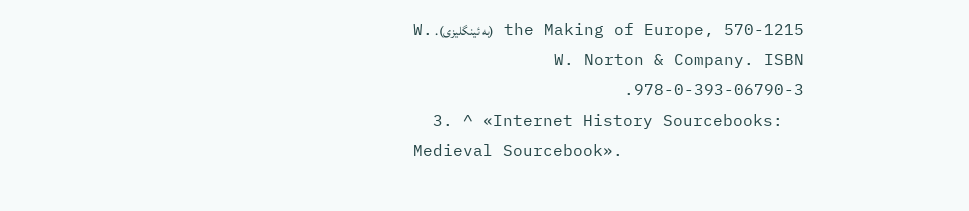the Making of Europe, 570-1215 (بە ئینگلیزی). W. W. Norton & Company. ISBN 978-0-393-06790-3.
  3. ^ «Internet History Sourcebooks: Medieval Sourcebook».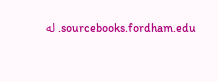sourcebooks.fordham.edu. لە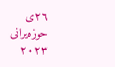٢٦ی حوزەیرانی ٢٠٢٣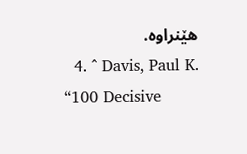ھێنراوە.
  4. ^ Davis, Paul K. “100 Decisive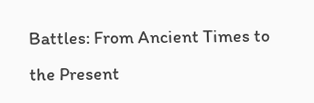Battles: From Ancient Times to the Present